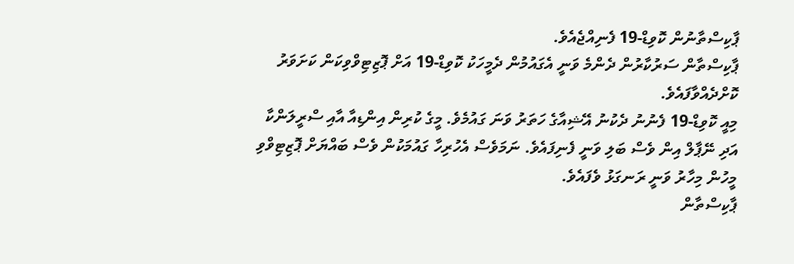ޕާކިސްތާނުން ކޮވިޑް-19 ފެނިއްޖެއެވެ.
ޕާކިސްތާން ސަރުކާރުން ދެންމެ ވަނީ އެގައުމުން ދެމީހަކު ކޮވިޑް-19 އަށް ޕޮޒިޓިވްވިކަން ކަށަވަރު ކޮށްދެއްވާފައެވެ.
މިއީ ކޮވިޑް-19 ފެނުނު ދެކުނު އޭޝިއާގެ ހަތަރު ވަނަ ގައުމެވެ. މީގެ ކުރިން އިންޑިއާ އާއި ސްރީލަންކާ އަދި ނޭޕާލް އިން ވެސް ބަލި ވަނީ ފެނިފައެވެ. ނަމަވެސް އެހުރިހާ ގައުމަކުން ވެސް ބައްޔަށް ޕޮޒިޓިވްވި މީހުން މިހާރު ވަނީ ރަނގަޅު ވެފައެވެ.
ޕާކިސްތާން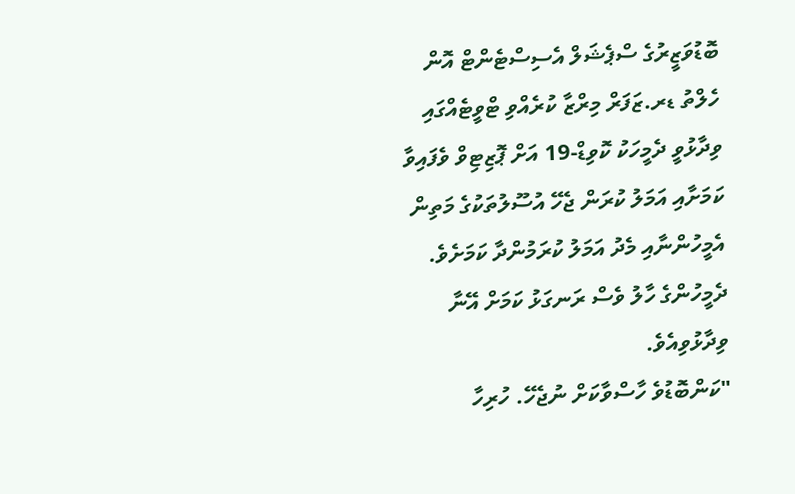ބޮޑުވަޒީރުގެ ސްޕެޝަލް އެސިސްޓެންޓް އޮން ހެލްތު ޑރ.ޒަފަރް މިރްޒާ ކުރެއްވި ޓްވީޓެއްގައި ވިދާޅުވީ ދެމީހަކު ކޮވިޑް-19 އަށް ޕޮޒިޓިވް ވެފައިވާ ކަމަށާއި އަމަލު ކުރަން ޖެހޭ އުސޫލުތަކުގެ މަތިން އެމީހުންނާއި މެދު އަމަލު ކުރަމުންދާ ކަމަށެވެ. ދެމީހުންގެ ހާލު ވެސް ރަނގަޅު ކަމަށް އޭނާ ވިދާޅުވިއެވެ.
"ކަންބޮޑުވެ ހާސްވާކަށް ނުޖެހޭ. ހުރިހާ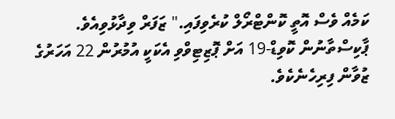ކަމެއް ވެސް އޮތީ ކޮންޓްރޯލް ކުރެވިފައި." ޒަފަރް ވިދާޅުވިއެވެ.
ޕާކިސްތާނުން ކޮވިޑް-19 އަށް ޕޮޒިޓިވްވި އެކަކީ އުމުރުން 22 އަހަރުގެ ޒުވާން ފިރިހެނެކެވެ.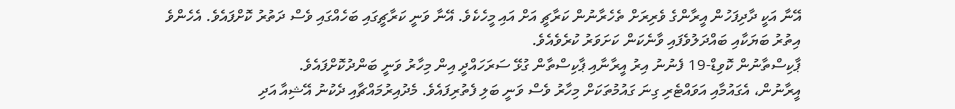އޭނާ އަކީ ދާދިފަހުން އީރާންގެ ވެރިރަށް ތެހެރާނުން ކަރާޗީ އަށް އައި މީހެކެވެ. އޭނާ ވަނީ ކަރާޗީގައި ބަހެއްގައި ވެސް ދަތުރު ކޮށްފައެވެ. އެހެންވެ އިތުރު ބަޔަކާއި ބައްދަލުވެފައި ވާނެކަން ކަށަވަރު ކުރެވެއެވެ.
ޕާކިސްތާނުން ކޮވިޑް-19 ފެނުނު އިރު އީރާނާއި ޕާކިސްތާން ގުޅޭ ސަރަހައްދީ އިން މިހާރު ވަނީ ބަންދުކޮށްފައެވެ.
އީރާނުން، އެގައުމާއި އަވައްޓެރި ގިނަ ގައުމުތަކަށް މިހާރު ވެސް ވަނީ ބަލި ފެތުރިފައެވެ. މެދުއިރުމައްޗާއި ދެކުނު އޭޝިއާ އަދި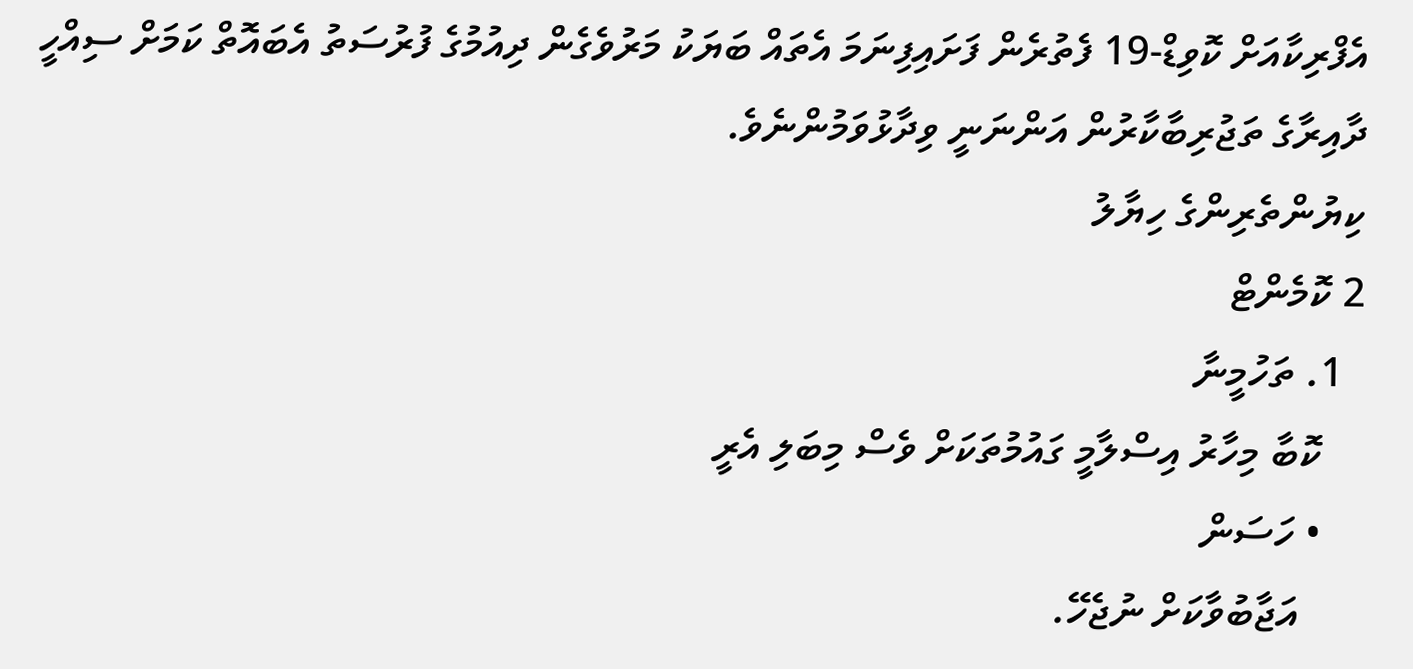އެފްރިކާއަށް ކޮވިޑް-19 ފެތުރެން ފަށައިފިނަމަ އެތައް ބަޔަކު މަރުވެގެން ދިއުމުގެ ފުރުސަތު އެބައޮތް ކަމަށް ސިއްހީ ދާއިރާގެ ތަޖުރިބާކާރުން އަންނަނީ ވިދާޅުވަމުންނެވެ.
ކިޔުންތެރިންގެ ހިޔާލު
2 ކޮމެންޓް
  1. ތަހުމީނާ
    ކޮބާ މިހާރު އިސްލާމީ ގައުމުތަކަށް ވެސް މިބަލި އެރީ
    • ހަސަން
      އަޖާބުވާކަށް ނުޖެހޭ.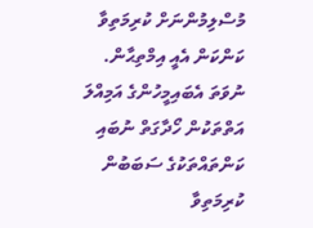މުސްލިމުންނަށް ކުރިމަތިވާ ކަންކަން އެއީ އިމްތިޙާން. ނުވަތަ އެބައިމީހުންގެ އަމިއްލަ އަތްތަކުން ހޯދާގަތް ނުބައި ކަންތައްތަކުގެ ސަބަބުން ކުރިމަތިވާ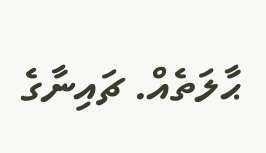ޙާލަތެއް. ޗައިނާގެ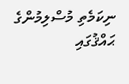ނިކަމެތި މުސްލިމުންގެ ޙައްޤުގައި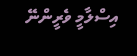އިސްލާމީ ވެރީންނޭ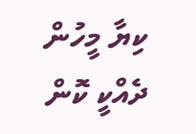ކިޔާ މީހުން ދެއްކީ ކޮން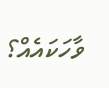ވާހަކައެއް؟